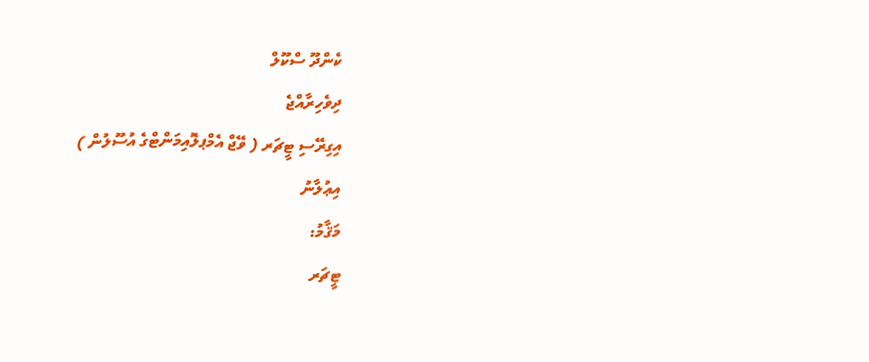ކެންދޫ ސްކޫލް
ދިވެހިރާއްޖެ
އިގިރޭސި ޓީޗަރ ( ވޭޖް އެމްޕލޮއިމަންޓްގެ އުސޫލުން )
އިޢުލާނު
މަޤާމު:
ޓީޗަރ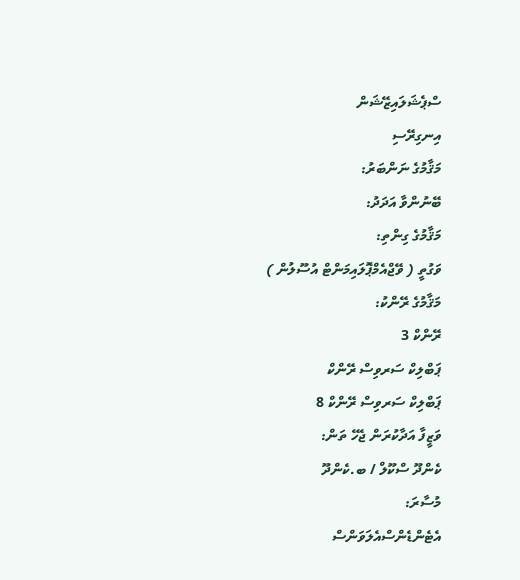ސްޕެޝަލައިޒޭޝަން
އިނގިރޭސި
މަޤާމުގެ ނަންބަރު:
ބޭނުންވާ އަދަދު:
މަޤާމުގެ ގިންތި:
ވަގުތީ ( ވޭޖްއެމްޕޮލައިމަންޓް އުސޫލުން )
މަޤާމުގެ ރޭންކު:
ރޭންކް 3
ޕަބްލިކް ސަރވިސް ރޭންކް
ޕަބްލިކް ސަރވިސް ރޭންކް 8
ވަޒީފާ އަދާކުރަން ޖެހޭ ތަން:
ކެންދޫ ސްކޫލް / ބ.ކެންދޫ
މުސާރަ:
އެޓެންޑެންސްއެލަވަންސް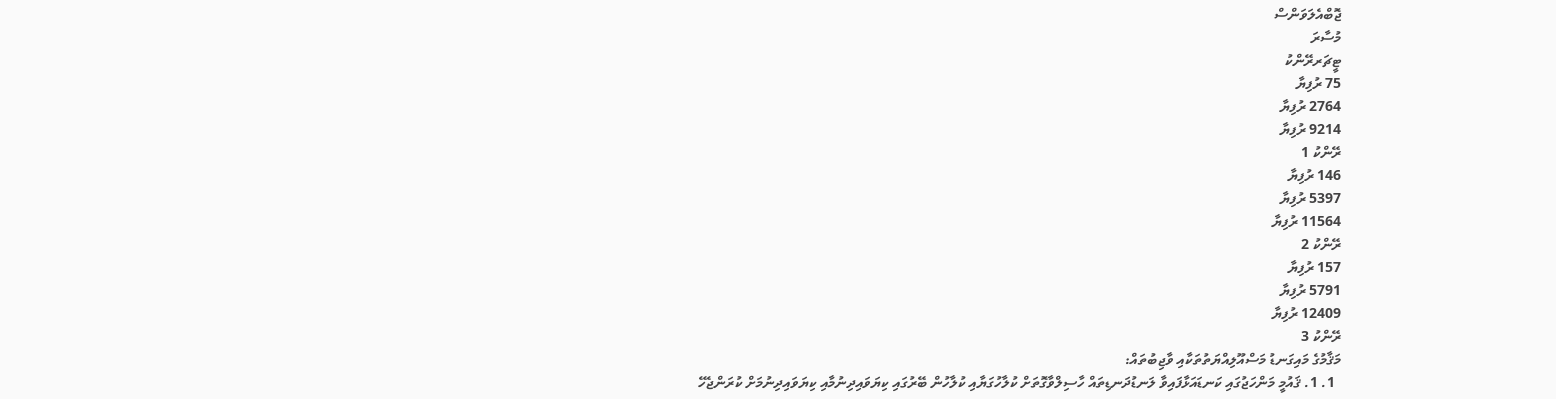ޖޮބްއެލަވަންސް
މުސާރަ
ޓީޗަރރޭންކު
75 ރުފިޔާ
2764 ރުފިޔާ
9214 ރުފިޔާ
ރޭންކު 1
146 ރުފިޔާ
5397 ރުފިޔާ
11564 ރުފިޔާ
ރޭންކު 2
157 ރުފިޔާ
5791 ރުފިޔާ
12409 ރުފިޔާ
ރޭންކު 3
މަޤާމުގެ މައިގަނޑު މަސްއޫލިއްޔަތުތަކާއި ވާޖިބުތައް:
  1. 1. ޤައުމީ މަންހަޖުގައި ކަނޑައަޅާފައިވާ ލަނޑުދަނޑިތައް ހާސިލްވާގޮތަށް ކުލާހުގަޔާއި ކުލާހުން ބޭރުގައި ކިޔަވައިދިނުމާއި ކިޔަވައިދިނުމަށް ކުރަންޖެހޭ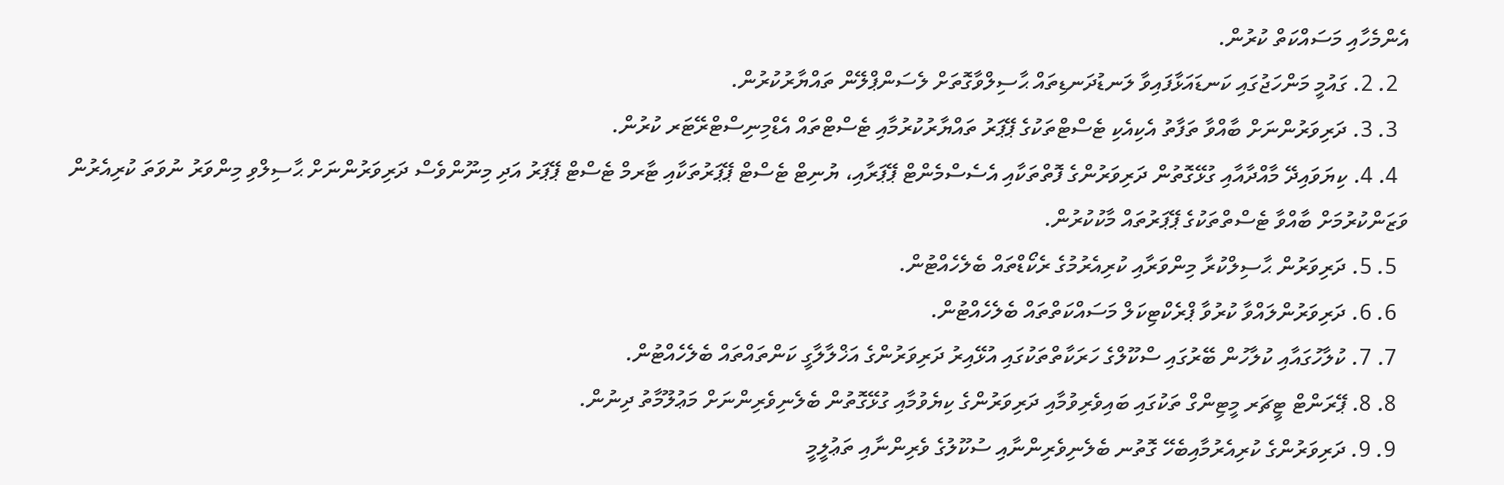އެންމެހާއި މަސައްކަތް ކުރުން.
  2. 2. ގައުމީ މަންހަޖުގައި ކަނޑައަޅާފައިވާ ލަނޑުދަނޑިތައް ޙާސިލްވާގޮތަށް ލެސަންޕްލޭން ތައްޔާރުކުރުން.
  3. 3. ދަރިވަރުންނަށް ބާއްވާ ތަފާތު އެކިއެކި ޓެސްޓްތަކުގެ ޕޭޕަރު ތައްޔާރުކުރުމާއި ޓެސްޓްތައް އެޑްމިނިސްޓްރޭޓަރ ކުރުން.
  4. 4. ކިޔަވައިދޭ މާއްދާއާއި ގުޅޭގޮތުން ދަރިވަރުންގެ ފޮތްތަކާއި އެސެސްމެންޓް ޕޭޕަރާއި، ޔުނިޓް ޓެސްޓް ޕޭޕަރުތަކާއި ޓާރމް ޓެސްޓް ޕޭޕަރު އަދި މިނޫންވެސް ދަރިވަރުންނަށް ޙާސިލްވި މިންވަރު ނުވަތަ ކުރިއެރުން ވަޒަންކުރުމަށް ބާއްވާ ޓެސްތްތަކުގެ ޕޭޕަރުތައް މާކުކުރުން.
  5. 5. ދަރިވަރުން ޙާސިލްކުރާ މިންވަރާއި ކުރިއެރުމުގެ ރެކޯޑްތައް ބެލެހެއްޓުން.
  6. 6. ދަރިވަރުންލައްވާ ކުރުވާ ޕްރެކްޓިކަލް މަސައްކަތްތައް ބެލެހެއްޓުން.
  7. 7. ކުލާހުގައާއި ކުލާހުން ބޭރުގައި ސްކޫލްގެ ހަރަކާތްތަކުގައި އުޅޭއިރު ދަރިވަރުންގެ އަޚްލާލާގީ ކަންތައްތައް ބެލެހެއްޓުން.
  8. 8. ޕޭރަންޓް ޓީޗަރ މީޓިންގް ތަކުގައި ބައިވެރިވުމާއި ދަރިވަރުންގެ ކިޔެވުމާއި ގުޅޭގޮތުން ބެލެނިވެރިންނަށް މަޢުލޫމާތު ދިނުން.
  9. 9. ދަރިވަރުންގެ ކުރިއެރުމާއިބެހޭ ގޮތުނ ބެލެނިވެރިންނާއި ސުކޫލުގެ ވެރިންނާއި ތަޢުލީމީ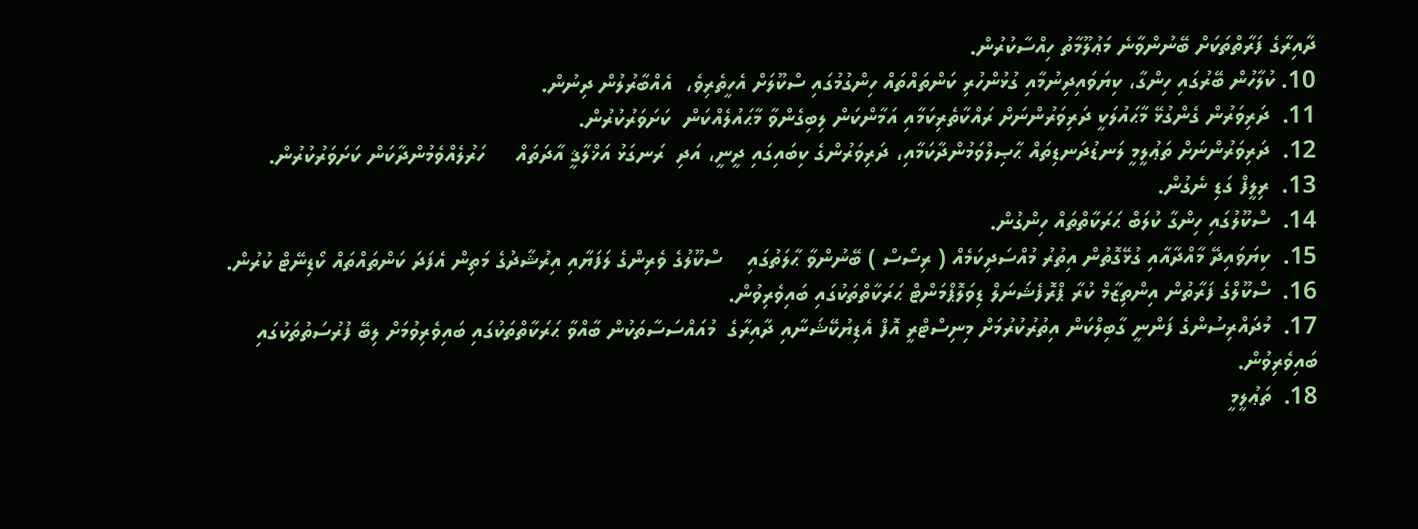ދާއިރާގެ ފަރާތްތަކަށް ބޭނުންވާނެ މަޢުލޫމާތު ހިއްސާކުރުން.
10. ކުލާހުން ބޭރުގައި ހިންގާ، ކިޔަވައިދިނުމާއި ގުޅުންހުރި ކަންތައްތައް ހިންގުމުގައި ސްކޫލަށް އެހީތެރިވެ،  އެއްބާރުލުން ދިނުން.
11.  ދަރިވަރުން ގެންގުޅޭ މާޙައުލަކީ ދަރިވަރުންނަށް ރައްކާތެރިކަމާއި އަމާންކަން ލިބިގެންވާ މާޙައުލެއްކަން  ކަށަވަރުކުރުން.
12.  ދަރިވަރުންނަށް ތަޢުލީމީ ލަނޑުދަނޑިތައް ޙާޞިލްވަމުންދާކަމާއި، ދަރިވަރުންގެ ކިބައިގައި ދީނީ، އަދި  ރަނގަޅު އަޚްލާޤީ އާދަތައް     ހަރުލެއްވެމުންދާކަން ކަށަވަރުކުރުން.
13.  ރިލީފް ގަޑި ނެގުން.
14.  ސްކޫލުގައި ހިންގާ ކުލަބް ޙަރަކާތްތައް ހިންގުން.
15.  ކިޔަވައިދޭ މާއްދާއާއި ގުޅޭގޮތުން އިތުރު މުއްސަދިކަމެއް ( ރިސޯސް ) ބޭނުންވާ ޙާލަތުގައި    ސްކޫލުގެ ވެރިންގެ ލަފަޔާއި އިރުޝާދުގެ މަތިން އެފަދަ ކަންތައްތައް ކޯޑިނޭޓް ކުރުން.
16.  ސްކޫލްގެ ފަރާތުން އިންތިޒާމް ކުރާ ޕްރޮފެޝަނަލް ޑިވަލޮޕްމަންޓް ޙަރަކާތްތަކުގައި ބައިވެރިވުން.
17.  މުދައްރިސުންގެ ފަންނީ ގާބިލްކަން އިތުރުކުރުމަށް މިނިސްޓްރީ އޮފް އެޑިޔުކޭޝަނާއި ދާއިރާގެ  މުއައްސަސާތަކުން ބާއްވާ ޙަރަކާތްތަކުގައި ބައިވެރިވުމަށް ލިބޭ ފުރުސަތުތަކުގައި ބައިވެރިވުން.
18.  ތަޢުލީމީ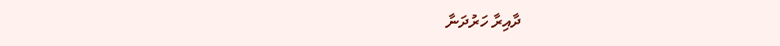ދާއިރާ ހަރުދަނާ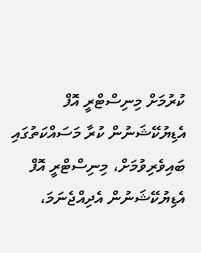ކުރުމަށް މިނިސްޓްރީ އޮފް އެޑިޔުކޭޝަނުން ކުރާ މަސައްކަތުގައި  ބައިވެރިވުމަށް، މިނިސްޓްރީ އޮފް އެޑިޔުކޭޝަނުން އެދިއްޖެނަމަ،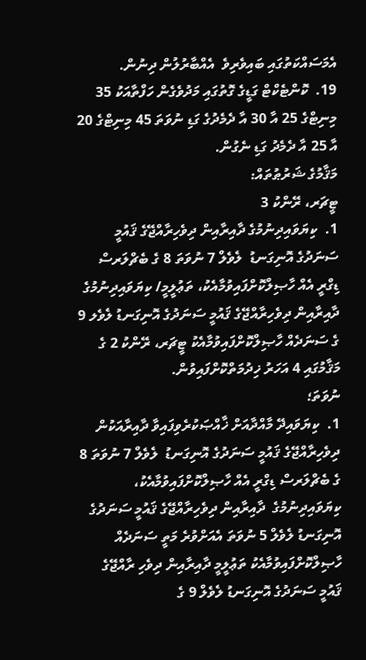އެމަސައްކަތުގައި ބައިވެރިވެ  އެއްބާރުލުން ދިނުން.
19.  ކޮންޓެކްޓް ގަޑީގެ ގޮތުގައި މަދުވެގެން ހަފްތާއަކު 35 މިނިޓްގެ 25 އާ 30 އާ ދެމެދުގެ ގަޑި ނުވަތަ 45 މިނިޓްގެ 20 އާ 25 އާ ދެމެދު ގަޑި ނެގުން.
މަޤާމުގެ ޝަރުޠުތައް:
ޓީޗަރ، ރޭންކު 3
1.  ކިޔަވައިދިނުމުގެ ދާއިރާއިން ދިވެހިރާއްޖޭގެ ޤައުމީ ސަނަދުގެ އޮނިގަނޑު  ލެވެލް 7 ނުވަތަ 8 ގެ ބެޗްލަރސް ޑިގްރީ އެއް ހާޞިލްކޮށްފައިވުމާއެކު، ތަޢުލީމީ/ ކިޔަވައިދިނުމުގެ ދާއިރާއިން ދިވެހިރާއްޖޭގެ ޤައުމީ ސަނަދުގެ އޮނިގަނޑު ލެވެލ 9 ގެ ސަނަދެއް ހާޞިލްކޮށްފައިވުމާއެކު ޓީޗަރ، ރޭންކު 2 ގެ މަޤާމުގައި 4 އަހަރު ޚިދުމަތްކޮށްފައިވުން.
ނުވަތަ؛
1.  ކިޔަވައިދޭ މާއްދާއަށް ޚާއްޞަކުރެވިފައިވާ ދާއިރާއަކުން ދިވެހިރާއްޖޭގެ ޤައުމީ ސަނަދުގެ އޮނިގަނޑު  ލެވެލް 7 ނުވަތަ 8 ގެ ބެޗްލަރސް ޑިގްރީ އެއް ހާޞިލްކޮށްފައިވުމާއެކު، ކިޔަވައިދިނުމުގެ  ދާއިރާއިން ދިވެހިރާއްޖޭގެ ޤައުމީ ސަނަދުގެ އޮނިގަނޑު ލެވެލް 5 ނުވަތަ އެއަށްވުރެ މަތީ ސަނަދެއް ހާޞިލްކޮށްފައިވުމާއެކު ތަޢުލީމީ ދާއިރާއިން ދިވެހި ރާއްޖޭގެ ޤައުމީ ސަނަދުގެ އޮނިގަނޑު ލެވެލް 9 ގެ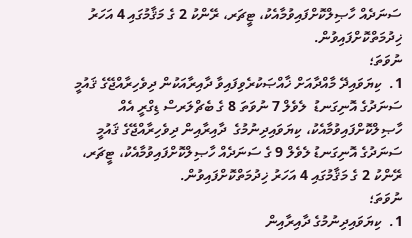ސަނަދެއް ހާޞިލްކޮށްފައިވުމާއެކު، ޓީޗަރ، ރޭންކު 2 ގެ މަޤާމުގައި 4 އަހަރު ޚިދުމަތްކޮށްފައިވުން.
ނުވަތަ؛
1.  ކިޔަވައިދޭ މާއްދާއަށް ޚާއްޞަކުރެވިފައިވާ ދާއިރާއަކުން ދިވެހިރާއްޖޭގެ ޤައުމީ ސަނަދުގެ އޮނިގަނޑު  ލެވެލް 7 ނުވަތަ 8 ގެ ބެޗްލަރސް ޑިގްރީ އެއް ހާޞިލްކޮށްފައިވުމާއެކު، ކިޔަވައިދިނުމުގެ  ދާއިރާއިން ދިވެހިރާއްޖޭގެ ޤައުމީ ސަނަދުގެ އޮނިގަނޑު ލެވެލް 9 ގެ ސަނަދެއް ހާޞިލްކޮށްފައިވުމާއެކު، ޓީޗަރ، ރޭންކު 2 ގެ މަޤާމުގައި 4 އަހަރު ޚިދުމަތްކޮށްފައިވުން.
ނުވަތަ؛
1.  ކިޔަވައިދިނުމުގެ ދާއިރާއިން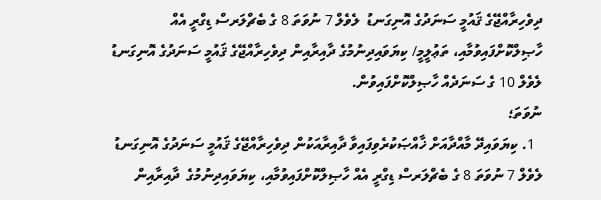ދިވެހިރާއްޖޭގެ ޤައުމީ ސަނަދުގެ އޮނިގަނޑު  ލެވެލް 7 ނުވަތަ 8 ގެ ބެޗްލަރސް ޑިގްރީ އެއް ހާޞިލްކޮށްފައިވުމާއި، ތަޢުލީމީ/ ކިޔަވައިދިނުމުގެ ދާއިރާއިން ދިވެހިރާއްޖޭގެ ޤައުމީ ސަނަދުގެ އޮނިގަނޑު ލެވެލް 10 ގެ ސަނަދެއް ހާޞިލްކޮށްފައިވުން.
ނުވަތަ؛
  1. ކިޔަވައިދޭ މާއްދާއަށް ޚާއްޞަކުރެވިފައިވާ ދާއިރާއަކުން ދިވެހިރާއްޖޭގެ ޤައުމީ ސަނަދުގެ އޮނިގަނޑު  ލެވެލް 7 ނުވަތަ 8 ގެ ބެޗްލަރސް ޑިގްރީ އެއް ހާޞިލްކޮށްފައިވުމާއި، ކިޔަވައިދިނުމުގެ  ދާއިރާއިން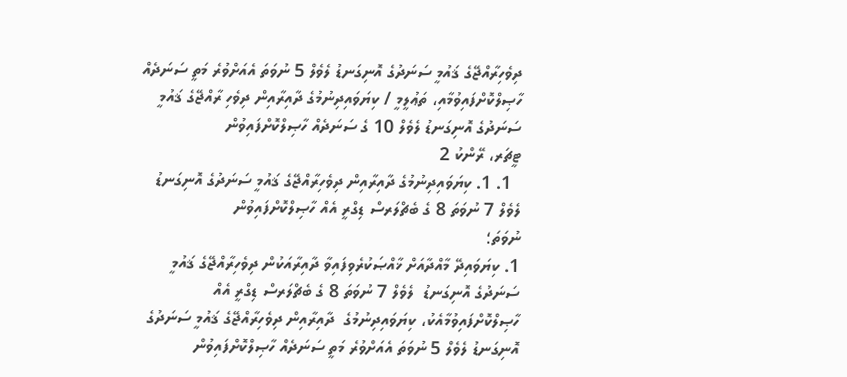ދިވެހިރާއްޖޭގެ ޤައުމީ ސަނަދުގެ އޮނިގަނޑު ލެވެލް 5 ނުވަތަ އެއަށްވުރެ މަތީ ސަނަދެއް ހާޞިލްކޮށްފައިވުމާއި، ތަޢުލީމީ / ކިޔަވައިދިނުމުގެ ދާއިރާއިން ދިވެހި ރާއްޖޭގެ ޤައުމީ ސަނަދުގެ އޮނިގަނޑު ލެވެލް 10 ގެ ސަނަދެއް ހާޞިލްކޮށްފައިވުން
ޓީޗަރ، ރޭންކު 2
  1. 1. ކިޔަވައިދިނުމުގެ ދާއިރާއިން ދިވެހިރާއްޖޭގެ ޤައުމީ ސަނަދުގެ އޮނިގަނޑު  ލެވެލް 7 ނުވަތަ 8 ގެ ބެޗްލަރސް ޑިގްރީ އެއް ހާޞިލްކޮށްފައިވުން
ނުވަތަ؛
1. ކިޔަވައިދޭ މާއްދާއަށް ޚާއްޞަކުރެވިފައިވާ ދާއިރާއަކުން ދިވެހިރާއްޖޭގެ ޤައުމީ ސަނަދުގެ އޮނިގަނޑު  ލެވެލް 7 ނުވަތަ 8 ގެ ބެޗްލަރސް ޑިގްރީ އެއް ހާޞިލްކޮށްފައިވުމާއެކު، ކިޔަވައިދިނުމުގެ  ދާއިރާއިން ދިވެހިރާއްޖޭގެ ޤައުމީ ސަނަދުގެ އޮނިގަނޑު ލެވެލް 5 ނުވަތަ އެއަށްވުރެ މަތީ ސަނަދެއް ހާޞިލްކޮށްފައިވުން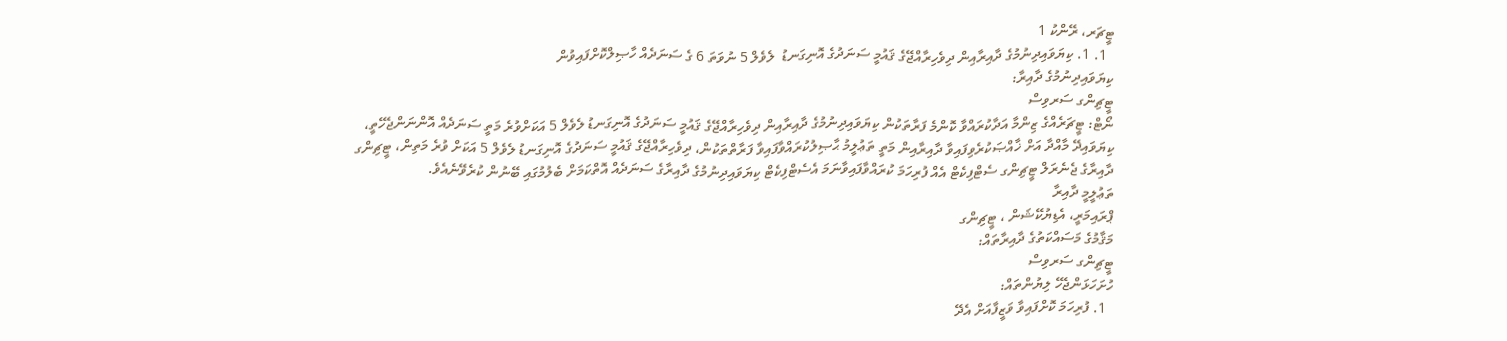ޓީޗަރ، ރޭންކު 1
  1. 1. ކިޔަވައިދިނުމުގެ ދާއިރާއިން ދިވެހިރާއްޖޭގެ ޤައުމީ ސަނަދުގެ އޮނިގަނޑު  ލެވެލް 5 ނުވަތަ 6 ގެ ސަނަދެއް ހާޞިލްކޮށްފައިވުން
ކިޔަވައިދިނުމުގެ ދާއިރާ:
ޓީޗިންގ ސަރވިސް
ނޯޓް: ޓީޗަރެއްގެ ޒިންމާ އަދާކުރައްވާ ކޮންމެ ފަރާތަކުން ކިޔަވައިދިނުމުގެ ދާއިރާއިން ދިވެހިރާއްޖޭގެ ޤައުމީ ސަނަދުގެ އޮނިގަނޑު ލެވެލް 5 އަކަށްވުރެ މަތީ ސަނަދެއް އޮންނަންޖެހޭތީ، ކިޔަވައިދޭ މާއްދާ އަށް ޚާއްޞަކުރެވިފައިވާ ދާއިރާއިން މަތީ ތަޢުލީމު ޙާޞިލުކުރައްވާފައިވާ ފަރާތްތަކުން، ދިވެހިރާއްޖޭގެ ޤައުމީ ސަނަދުގެ އޮނިގަނޑު ލެވެލް 5 އަކަށް ވުރެ މަތިން، ޓީޗިންގ ދާއިރާގެ ޖެނެރަލް ޓީޗިންގ ސެޓްފިކެޓް އެއް ފުރިހަމަ ކުރައްވާފައިވާނަމަ އެސެޓްފިކެޓް ކިޔަވައިދިނުމުގެ ދާއިރާގެ ސަނަދެއް އޮތްކަމަށް ބެލުމުގައި ބޭނުން ކުރެވޭނެއެވެ.
ތަޢުލީމީ ދާއިރާ
ޕްރައިމަރީ، އެޑިޔުކޭޝަން ، ޓީޗިންގ
މަޤާމުގެ މަސައްކަތުގެ ދާއިރާތައް:
ޓީޗިންގ ސަރވިސް
ހުށަހަޅަންޖެހޭ ލިޔުންތައް:
  1. ފުރިހަމަ ކޮށްފައިވާ ވަޒީފާއަށް އެދޭ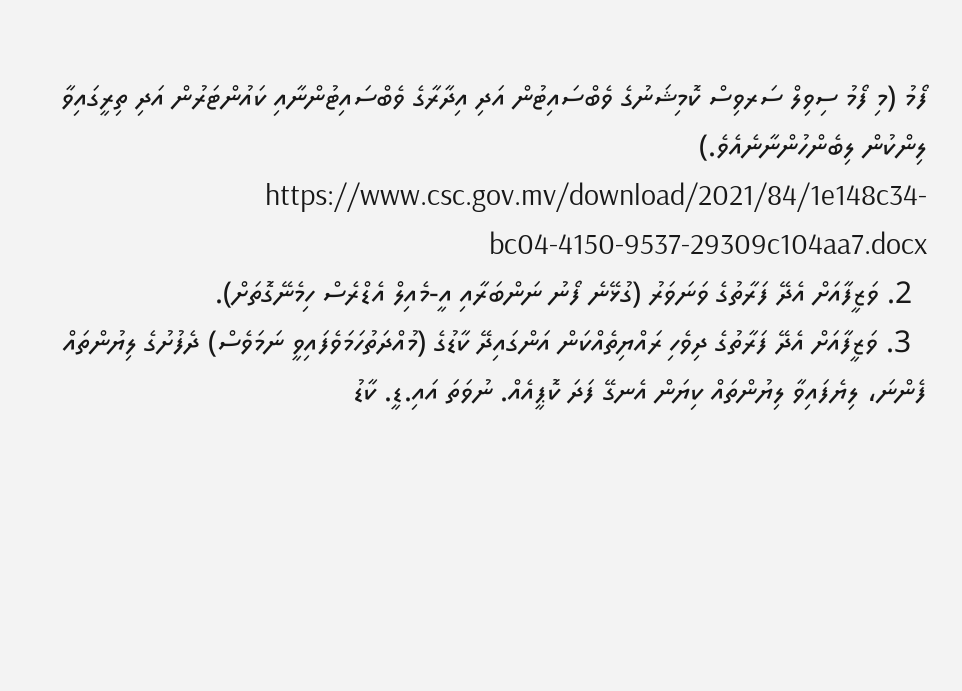ފޯމު (މި ފޯމު ސިވިލް ސަރވިސް ކޮމިޝަނުގެ ވެބްސައިޓުން އަދި އިދާރާގެ ވެބްސައިޓުންނާއި ކައުންޓަރުން އަދި ތިރީގައިވާ ލިންކުން ލިބެންހުންނާނެއެވެ.)  https://www.csc.gov.mv/download/2021/84/1e148c34-bc04-4150-9537-29309c104aa7.docx
  2. ވަޒީފާއަށް އެދޭ ފަރާތުގެ ވަނަވަރު (ގުޅޭނެ ފޯނު ނަންބަރާއި އީ-މެއިލް އެޑްރެސް ހިމެނޭގޮތަށް).
  3. ވަޒީފާއަށް އެދޭ ފަރާތުގެ ދިވެހި ރައްޔިތެއްކަން އަންގައިދޭ ކާޑުގެ (މުއްދަތުހަމަވެފައިވީ ނަމަވެސް) ދެފުށުގެ ލިޔުންތައް ފެންނަ، ލިޔެފައިވާ ލިޔުންތައް ކިޔަން އެނގޭ ފަދަ ކޮޕީއެއް. ނުވަތަ އައި.ޑީ. ކާޑު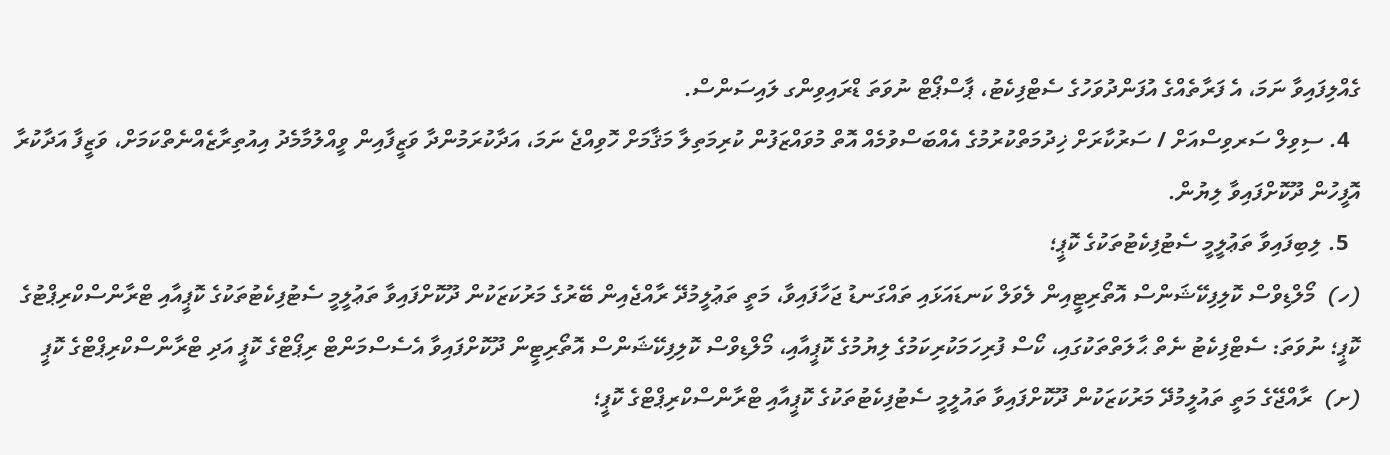ގެއްލިފައިވާ ނަމަ، އެ ފަރާތެއްގެ އުފަންދުވަހުގެ ސެޓްފިކެޓު، ޕާސްޕޯޓް ނުވަތަ ޑްރައިވިންގ ލައިސަންސް.
  4. ސިވިލް ސަރވިސްއަށް / ސަރުކާރަށް ޚިދުމަތްކުރުމުގެ އެއްބަސްވުމެއް އޮތް މުވައްޒަފުން ކުރިމަތިލާ މަޤާމަށް ހޮވިއްޖެ ނަމަ، އަދާކުރަމުންދާ ވަޒީފާއިން ވީއްލުމާމެދު އިއުތިރާޒެއްނެތްކަމަށް، ވަޒީފާ އަދާކުރާ އޮފީހުން ދޫކޮށްފައިވާ ލިޔުން.
  5. ލިބިފައިވާ ތަޢުލީމީ ސެޓުފިކެޓުތަކުގެ ކޮޕީ؛
(ހ)  މޯލްޑިވްސް ކޮލިފިކޭޝަންސް އޮތޯރިޓީއިން ލެވަލް ކަނޑައަޅައި ތައްގަނޑު ޖަހާފައިވާ، މަތީ ތަޢުލީމުދޭ ރާއްޖެއިން ބޭރުގެ މަރުކަޒަކުން ދޫކޮށްފައިވާ ތަޢުލީމީ ސެޓުފިކެޓުތަކުގެ ކޮޕީއާއި ޓްރާންސްކްރިޕްޓުގެ ކޮޕީ؛ ނުވަތަ: ސެޓްފިކެޓު ނެތް ޙާލަތްތަކުގައި، ކޯސް ފުރިހަމަކުރިކަމުގެ ލިޔުމުގެ ކޮޕީއާއި، މޯލްޑިވްސް ކޮލިފިކޭޝަންސް އޮތޯރިޓީން ދޫކޮށްފައިވާ އެސެސްމަންޓް ރިޕޯޓްގެ ކޮޕީ އަދި ޓްރާންސްކްރިޕްޓްގެ ކޮޕީ
(ށ)  ރާއްޖޭގެ މަތީ ތައުލީމުދޭ މަރުކަޒަކުން ދޫކޮށްފައިވާ ތައުލީމީ ސެޓުފިކެޓުތަކުގެ ކޮޕީއާއި ޓްރާންސްކްރިޕްޓްގެ ކޮޕީ؛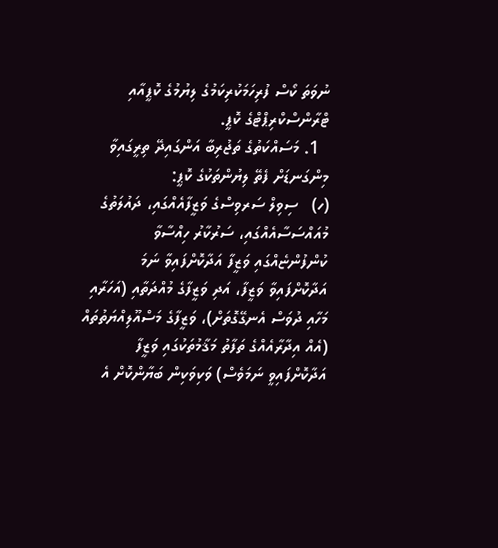ނުވަތަ ކޯސް ފުރިހަމަކުރިކަމުގެ ލިޔުމުގެ ކޮޕީއާއި ޓްރާންސްކްރިޕްޓްގެ ކޮޕީ.
  1. މަސައްކަތުގެ ތަޖުރިބާ އަންގައިދޭ ތިރީގައިވާ މިންގަނޑަށް ފެތޭ ލިޔުންތަކުގެ ކޮޕީ:
(ހ)   ސިވިލް ސަރވިސްގެ ވަޒީފާއެއްގައި، ދައުލަތުގެ މުއައްސަސާއެއްގައި، ސަރުކާރު ހިއްސާވާ ކުންފުންޏެއްގައި ވަޒީފާ އަދާކޮށްފައިވާ ނަމަ އަދާކޮށްފައިވާ ވަޒީފާ، އަދި ވަޒީފާގެ މުއްދަތާއި (އަހަރާއި މަހާއި ދުވަސް އެނގޭގޮތަށް)، ވަޒީފާގެ މަސްއޫލިއްޔަތުތައް (އެއް އިދާރާއެއްގެ ތަފާތު މަޤާމުތަކުގައި ވަޒީފާ އަދާކޮށްފައިވީ ނަމަވެސް) ވަކިވަކިން ބަޔާންކޮށް އެ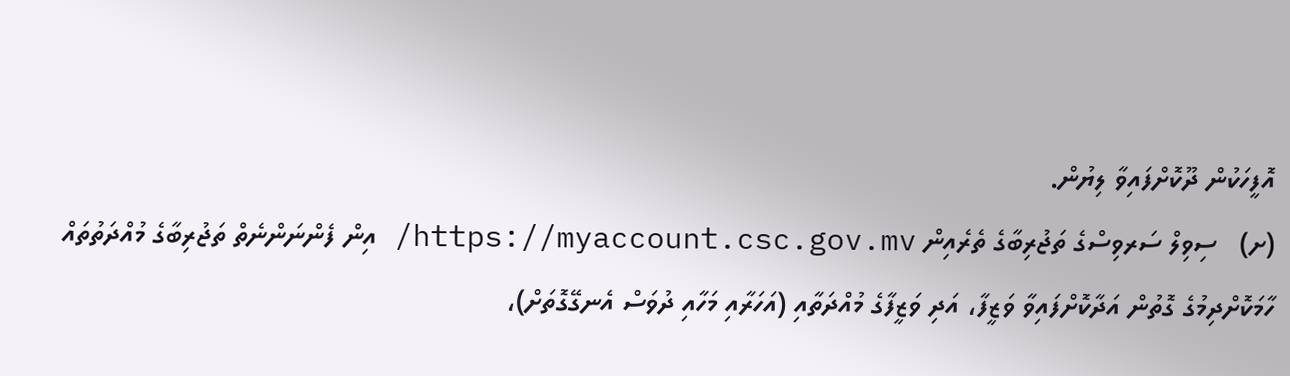އޮފީހަކުން ދޫކޮށްފައިވާ ލިޔުން.
(ށ)   ސިވިލް ސަރވިސްގެ ތަޖުރިބާގެ ތެރެއިން https://myaccount.csc.gov.mv/ އިން ފެންނަންނެތް ތަޖުރިބާގެ މުއްދަތުތައް ހާމަކޮށްދިމުގެ ގޮތުން އަދާކޮށްފައިވާ ވަޒީފާ، އަދި ވަޒީފާގެ މުއްދަތާއި (އަހަރާއި މަހާއި ދުވަސް އެނގޭގޮތަށް)،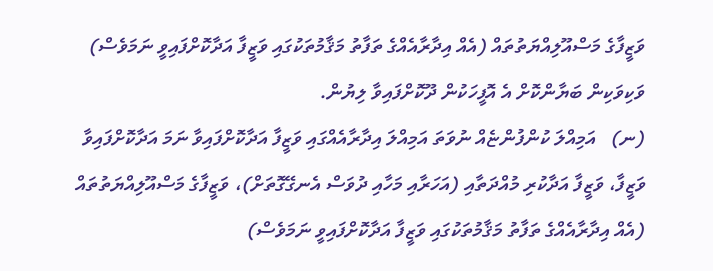ވަޒީފާގެ މަސްއޫލިއްޔަތުތައް (އެއް އިދާރާއެއްގެ ތަފާތު މަޤާމުތަކުގައި ވަޒީފާ އަދާކޮށްފައިވީ ނަމަވެސް) ވަކިވަކިން ބަޔާންކޮށް އެ އޮފީހަކުން ދޫކޮށްފައިވާ ލިޔުން.
(ނ)   އަމިއްލަ ކުންފުންޏެއް ނުވަތަ އަމިއްލަ އިދާރާއެއްގައި ވަޒީފާ އަދާކޮށްފައިވާ ނަމަ އަދާކޮށްފައިވާ ވަޒީފާ، ވަޒީފާ އަދާކުރި މުއްދަތާއި (އަހަރާއި މަހާއި ދުވަސް އެނގޭގޮތަށް)، ވަޒީފާގެ މަސްއޫލިއްޔަތުތައް (އެއް އިދާރާއެއްގެ ތަފާތު މަޤާމުތަކުގައި ވަޒީފާ އަދާކޮށްފައިވީ ނަމަވެސް)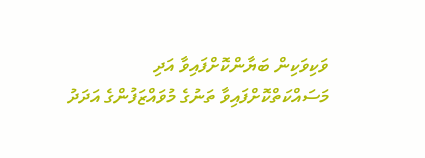ވަކިވަކިން ބަޔާންކޮށްފައިވާ އަދި މަސައްކަތްކޮށްފައިވާ ތަނުގެ މުވައްޒަފުންގެ އަދަދު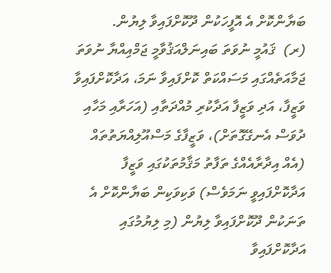ބަޔާންކޮށް އެ އޮފީހަކުން ދޫކޮށްފައިވާ ލިޔުން.
(ރ)  ޤައުމީ ނުވަތަ ބައިނަލްއަޤުވާމީ ޖަމްއިއްޔާ ނުވަތަ ޖަމާއަތެއްގައި މަސައްކަތް ކޮށްފައިވާ ނަމަ، އަދާކޮށްފައިވާ ވަޒީފާ، އަދި ވަޒީފާ އަދާކުރި މުއްދަތާއި (އަހަރާއި މަހާއި ދުވަސް އެނގޭގޮތަށް)، ވަޒީފާގެ މަސްއޫލިއްޔަތުތައް (އެއް އިދާރާއެއްގެ ތަފާތު މަޤާމުތަކުގައި ވަޒީފާ އަދާކޮށްފައިވީ ނަމަވެސް) ވަކިވަކިން ބަޔާންކޮށް އެ ތަނަކުން ދޫކޮށްފައިވާ ލިޔުން (މި ލިޔުމުގައި އަދާކޮށްފައިވާ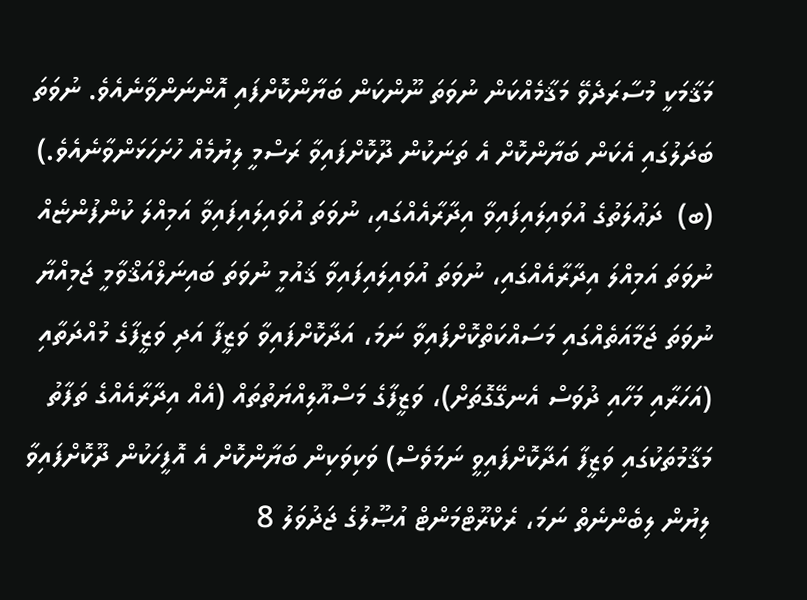މަޤާމަކީ މުސާރަދެވޭ މަޤާމެއްކަން ނުވަތަ ނޫންކަން ބަޔާންކޮށްފައި އޮންނަންވާނެއެވެ. ނުވަތަ ބަދަލުގައި އެކަން ބަޔާންކޮށް އެ ތަނަކުން ދޫކޮށްފައިވާ ރަސްމީ ލިޔުމެއް ހުށަހަޅަންވާނެއެވެ.)
(ބ)  ދަޢުލަތުގެ އުވައިލައިފައިވާ އިދާރާއެއްގައި، ނުވަތަ އުވައިލައިފައިވާ އަމިއްލަ ކުންފުންޏެއް ނުވަތަ އަމިއްލަ އިދާރާއެއްގައި، ނުވަތަ އުވައިލައިފައިވާ ޤައުމީ ނުވަތަ ބައިނަލްއަޤްވާމީ ޖަމިއްޔާ ނުވަތަ ޖަމާއަތެއްގައި މަސައްކަތްކޮށްފައިވާ ނަމަ، އަދާކޮށްފައިވާ ވަޒީފާ އަދި ވަޒީފާގެ މުއްދަތާއި (އަހަރާއި މަހާއި ދުވަސް އެނގޭގޮތަށް)، ވަޒީފާގެ މަސްއޫލިއްޔަތުތައް (އެއް އިދާރާއެއްގެ ތަފާތު މަޤާމުތަކުގައި ވަޒީފާ އަދާކޮށްފައިވީ ނަމަވެސް) ވަކިވަކިން ބަޔާންކޮށް އެ އޮފީހަކުން ދޫކޮށްފައިވާ ލިޔުން ލިބެންނެތް ނަމަ، ރެކްރޫޓްމަންޓް އުޞޫލުގެ ޖަދުވަލު 8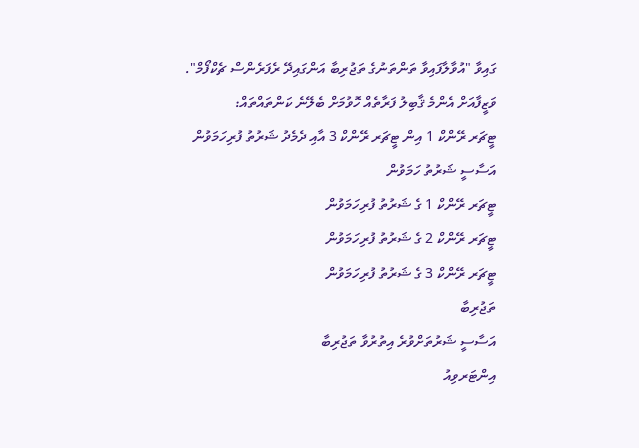ގައިވާ "އުވާލާފައިވާ ތަންތަނުގެ ތަޖުރިބާ އަންގައިދޭ ރެފަރެންސް ޗެކްފޯމް".
ވަޒީފާއަށް އެންމެ ޤާބިލު ފަރާތެއް ހޮވުމަށް ބެލޭނެ ކަންތައްތައް:
ޓީޗަރ ރޭންކް 1 އިން ޓީޗަރ ރޭންކް 3 އާއި ދެމެދު ޝަރުތު ފުރިހަމަވުން
އަސާސީ ޝަރުތު ހަމަވުން
ޓީޗަރ ރޭންކް 1 ގެ ޝަރުތު ފުރިހަމަވުން
ޓީޗަރ ރޭންކް 2 ގެ ޝަރުތު ފުރިހަމަވުން
ޓީޗަރ ރޭންކް 3 ގެ ޝަރުތު ފުރިހަމަވުން
ތަޖުރިބާ
އަސާސީ ޝަރުތަށްވުރެ އިތުރުވާ ތަޖުރިބާ
އިންޓަރވިއު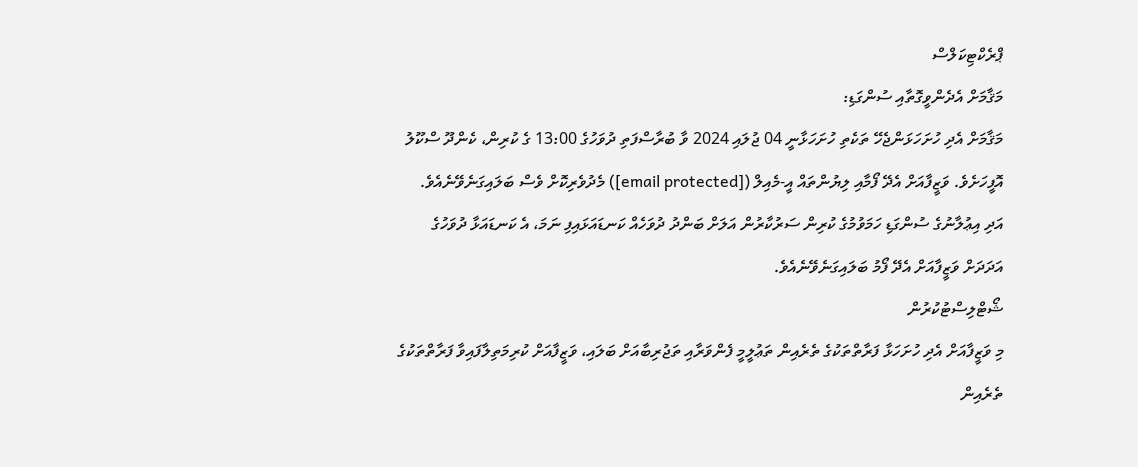ޕްރެކްޓިކަލްސް
މަޤާމަށް އެދެންވީގޮތާއި ސުންގަޑި:
މަޤާމަށް އެދި ހުށަހަޅަންޖެހޭ ތަކެތި ހުށަހަޅާނީ 04 ޖުލައި 2024 ވާ ބުރާސްފަތި ދުވަހުގެ 13:00 ގެ ކުރިން، ކެންދޫ ސްކޫލު އޮފީހަށެވެ. ވަޒީފާއަށް އެދޭ ފޯމާއި ލިޔުންތައް އީ-މެއިލް ([email protected]) މެދުވެރިކޮށް ވެސް ބަލައިގަނެވޭނެއެވެ.
އަދި އިޢުލާނުގެ ސުންގަޑި ހަމަވުމުގެ ކުރިން ސަރުކާރުން އަލަށް ބަންދު ދުވަހެއް ކަނޑައަޅައިފި ނަމަ، އެ ކަނޑައަޅާ ދުވަހުގެ އަދަދަށް ވަޒީފާއަށް އެދޭ ފޯމު ބަލައިގަނެވޭނެއެވެ.
ޝޯޓްލިސްޓުކުރުން
މި ވަޒީފާއަށް އެދި ހުށަހަޅާ ފަރާތްތަކުގެ ތެރެއިން ތަޢުލީމީ ފެންވަރާއި ތަޖުރިބާއަށް ބަލައި، ވަޒީފާއަށް ކުރިމަތިލާފައިވާ ފަރާތްތަކުގެ ތެރެއިން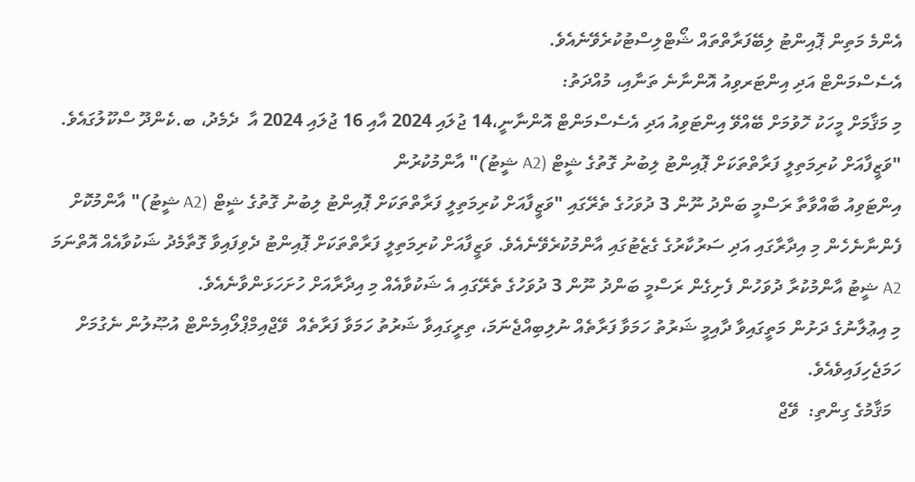އެންމެ މަތިން ޕޮއިންޓު ލިބޭފަރާތްތައް ޝޯޓްލިސްޓުކުރެވޭނެއެވެ.
އެސެސްމަންޓް އަދި އިންޓަރވިއު އޮންނާނެ ތަނާއި، މުއްދަތު:
މި މަޤާމަށް މީހަކު ހޮވުމަށް ބޭއްވޭ އިންޓަވިއު އަދި އެސެސްމަންޓް އޮންނާނީ،14 ޖުލައި 2024 އާއި 16 ޖުލައި 2024 އާ  ދެމެދު، ބ.ކެންދޫ ސްކޫލުގައެވެ.
"ވަޒީފާއަށް ކުރިމަތިލީ ފަރާތްތަކަށް ޕޮއިންޓު ލިބުނު ގޮތުގެ ޝީޓް (A2 ޝީޓު)" އާންމުކުރުން
އިންޓަވިއު ބާއްވާތާ ރަސްމީ ބަންދު ނޫން 3 ދުވަހުގެ ތެރޭގައި "ވަޒީފާއަށް ކުރިމަތިލީ ފަރާތްތަކަށް ޕޮއިންޓު ލިބުނު ގޮތުގެ ޝީޓް (A2 ޝީޓު)" އާންމުކޮށް ފެންނާނެހެން މި އިދާރާގައި އަދި ސަރުކާރުގެ ގެޒެޓުގައި އާންމުކުރެވޭނެއެވެ. ވަޒީފާއަށް ކުރިމަތިލީ ފަރާތްތަކަށް ޕޮއިންޓު ދެވިފައިވާ ގޮތާމެދު ޝަކުވާއެއް އޮތްނަމަ A2 ޝީޓު އާންމުކުރާ ދުވަހުން ފެށިގެން ރަސްމީ ބަންދު ނޫން 3 ދުވަހުގެ ތެރޭގައި އެ ޝަކުވާއެއް މި އިދާރާއަށް ހުށަހަޅަންވާނެއެވެ.
މި އިޢުލާނުގެ ދަށުން މަތީގައިވާ ދާއިމީ ޝަރުތު ހަމަވާ ފަރާތެއް ނުލިބިއްޖެނަމަ، ތިރީގައިވާ ޝަރުތު ހަމަވާ ފަރާތެއް  ވޭޖްއިމްޕްލޯއިމެންޓް އުޞޫލުން ނެގުމަށް ހަމަޖެހިފައިވެއެވެ.
  މަޤާމުގެ ގިންތި:  ވޭޖް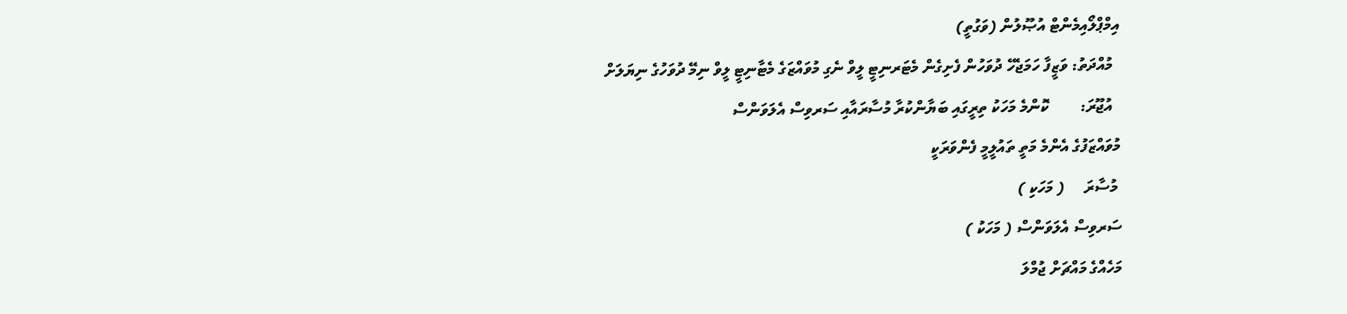އިމްޕްލޯއިމެންޓް އުޞޫލުން (ވަގުތީ)
  މުއްދަތު: ވަޒީފާ ހަމަޖެހޭ ދުވަހުން ފެށިގެން މެޓަރނިޓީ ލީވް ނެގި މުވައްޒަގެ މެޓާނިޓީ ލީވް ނިމޭ ދުވަހުގެ ނިޔަލަށް
  އުޖޫރަ:        ކޮންމެ މަހަކު ތިރީގައި ބަޔާންކުރާ މުސާރައާއި ސަރވިސް އެލަވަންސް
މުވައްޒަފުގެ އެންމެ މަތީ ތައުލީމީ ފެންވަރަކީ
 މުސާރަ     ( މަހަކި )
ސަރވިސް އެލަވަންސް ( މަހަކު )
މަހެއްގެ މައްޗަށް ޖުމްލަ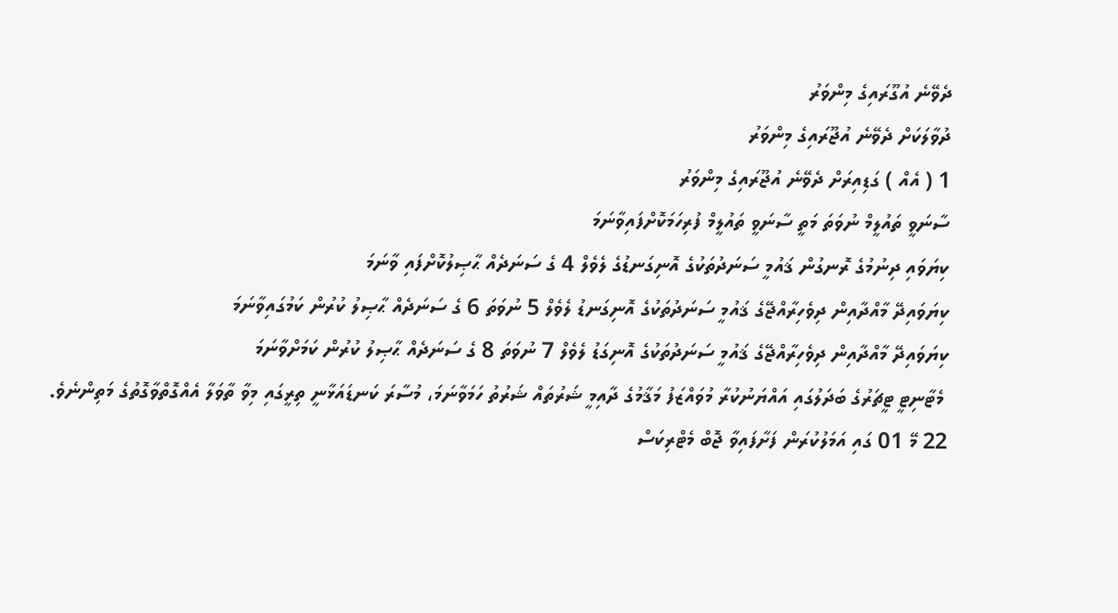ދެވޭނެ އުގޫރައިގެ މިންވަރު
ދުވާލަކަށް ދެވޭނެ އުޖޫރައިގެ މިންވަރު
1 ( އެއް ) ގަޑިއިރަށް ދެވޭނެ އުޖޫރައިގެ މިންވަރު
ސާނަވީ ތައުލީމް ނުވަތަ މަތީ ސާނަވީ ތައުލީމް ފުރިހަމަކޮށްފައިވާނަމަ
ކިޔަވައި ދިނުމުގެ ރޮނގުން ޤައުމީ ސަނަދުތަކުގެ އޮނިގަނޑުގެ ލެވެލް 4 ގެ ސަނަދެއް ޙާޞިލުކޮށްފައި ވާނަމަ
ކިޔަވައިދޭ މާއްދާއިން ދިވެހިރާއްޖޭގެ ޤައުމީ ސަނަދުތަކުގެ އޮނިގަނޑު ލެވެލް 5 ނުވަތަ 6 ގެ ސަނަދެއް ޙާޞިލު ކުރުން ކަމުގައިވާނަމަ
ކިޔަވައިދޭ މާއްދާއިން ދިވެހިރާއްޖޭގެ ޤައުމީ ސަނަދުތަކުގެ އޮނިގަޑު ލެވެލް 7 ނުވަތަ 8 ގެ ސަނަދެއް ޙާޞިލު ކުރުން ކަމަށްވާނަމަ
 މެޓާނިޓީ ޓީޗަރުގެ ބަދަލުގައި އައްޔަނުކުރާ މުވައްޒަފު މަޤާމުގެ ދާއިމީ ޝަރުތައް ޝަރުތު ހަމަވާނަމަ، މުސާރަ ކަނޑައަޅާނީ ތިރީގައި މިވާ ތާވަލާ އެއްގޮތްވާގޮތުގެ މަތިންނެވެ.
22 މޭ 01 ގައި އަމަލުކުރަން ފަށާފައިވާ ޖޮބް މެޓްރިކަސް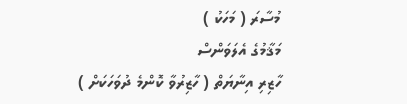މުސާރަ ( މަހަކު )
މަޤާމުގެ އެލަވަންސް
ހާޒިރި އިނާޔަތް ( ހާޒިރުވާ ކޮންމެ ދުވަހަކަށް )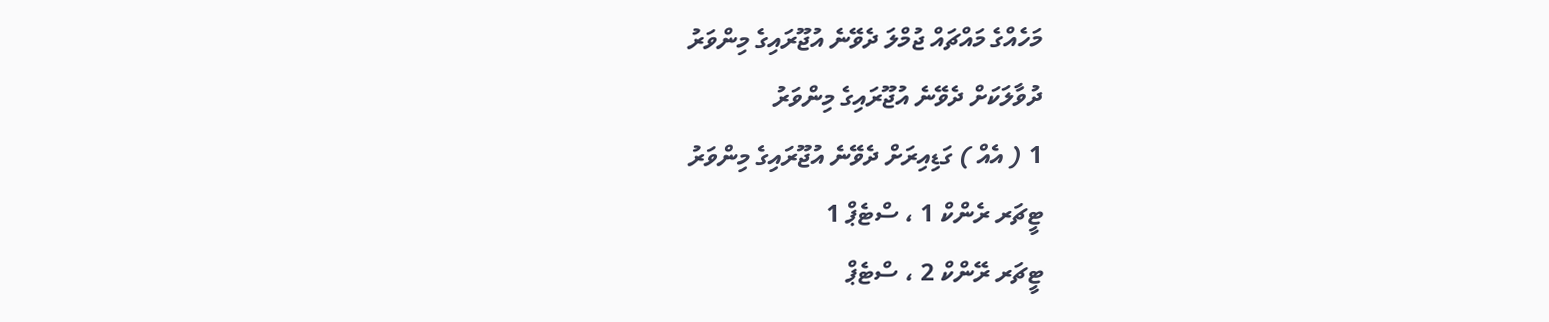މަހެއްގެ މައްޗައް ޖުމްލަ ދެވޭނެ އުޖޫރައިގެ މިންވަރު
ދުވާލަކަށް ދެވޭނެ އުޖޫރައިގެ މިންވަރު
1 ( އެއް ) ގަޑިއިރަށް ދެވޭނެ އުޖޫރައިގެ މިންވަރު
ޓީޗަރ ރެންކް 1 ، ސްޓެޕް 1
ޓީޗަރ ރޭންކް 2 ، ސްޓެޕް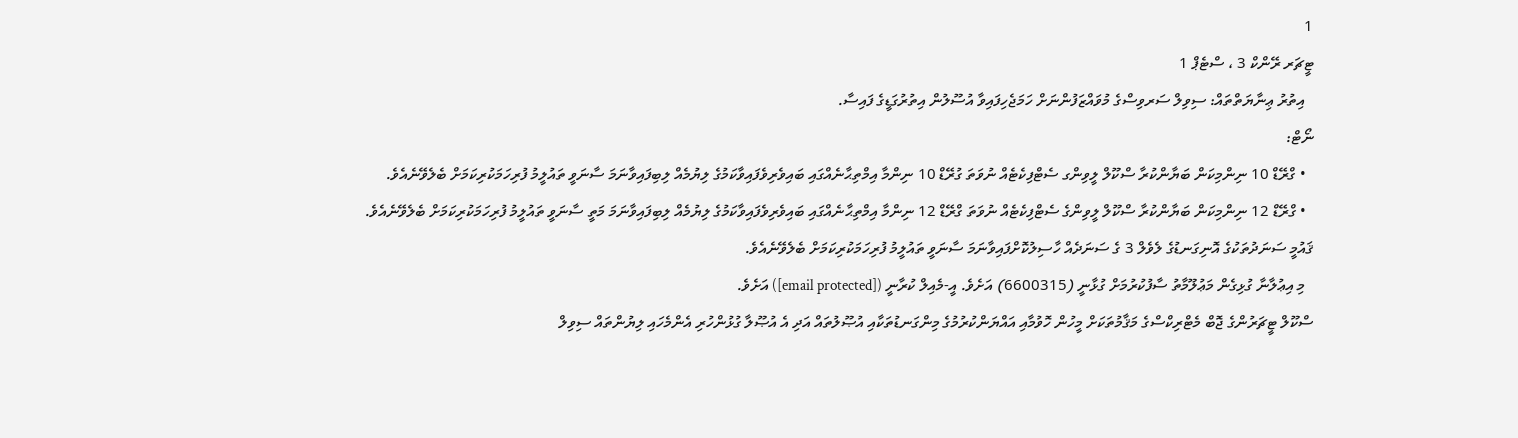1
ޓީޗަރ ރޭންކް 3 ، ސްޓެޕް 1
  އިތުރު ޢިނާޔަތްތައް: ސިވިލް ސަރވިސްގެ މުވައްޒަފުންނަށް ހަމަޖެހިފައިވާ އުސޫލުން އިތުރުގަޑީގެ ފައިސާ.
ނޯޓް:
  • ގްރޭޑް 10 ނިންމިކަން ބަޔާންކުރާ ސްކޫލް ލީވިންގ ސެޓްފިކެޓެއް ނުވަތަ ގުރޭޑް 10 ނިންމާ އިމްތިޙާނެއްގައި ބައިވެރިވެފައިވާކަމުގެ ލިޔުމެއް ލިބިފައިވާނަމަ ސާނަވީ ތައުލީމު ފުރިހަމަކުރިކަމަށް ބެލެވޭނެއެވެ.
  • ގްރޭޑް 12 ނިންމިކަން ބަޔާންކުރާ ސްކޫލް ލީވިންގެ ސެޓްފިކެޓެއް ނުވަތަ ގްރޭޑް 12 ނިންމާ އިމްތިޙާނެއްގައި ބައިވެރިވެފައިވާކަމުގެ ލިޔުމެއް ލިބިފައިވާނަމަ މަތީ ސާނަވީ ތައުލީމު ފުރިހަމަކުރިކަމަށް ބެލެވޭނެއެވެ.
ޤައުމީ ސަނަދުތަކުގެ އޮނިގަނޑުގެ ލެވެލް 3 ގެ ސަނަދެއް ހާސިލުކޮށްފައިވާނަމަ ސާނަވީ ތައުލީމު ފުރިހަމަކުރިކަމަށް ބެލެވޭނެއެވެ.
  މި އިޢުލާނާ ގުޅިގެން މަޢުލޫމާތު ސާފުކުރުމަށް ގުޅާނީ (6600315) އަށެވެ. އީ-މެއިލް ކުރާނީ ([email protected]) އަށެވެ.
ސްކޫލް ޓީޗަރުންގެ ޖޮބް މެޓްރިކްސްގެ މަޤާމުތަކަށް މީހުން ހޮވުމާއި އައްޔަންކުރުމުގެ މިންގަނޑުތަކާއި އުޞޫލުތައް އަދި އެ އުޞޫލާ ގުޅުންހުރި އެންމެހައި ލިޔުންތައް ސިވިލް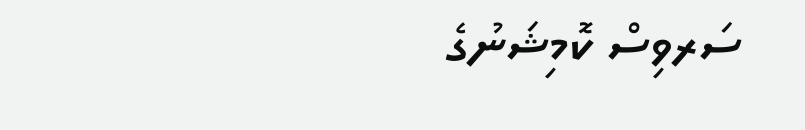ސަރވިސް ކޮމިޝަނުގެ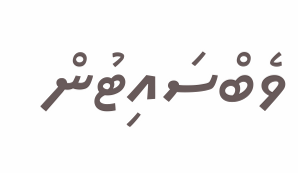ވެބްސައިޓުން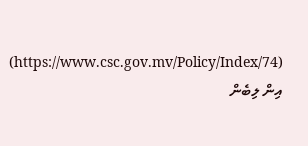(https://www.csc.gov.mv/Policy/Index/74) އިން ލިބެން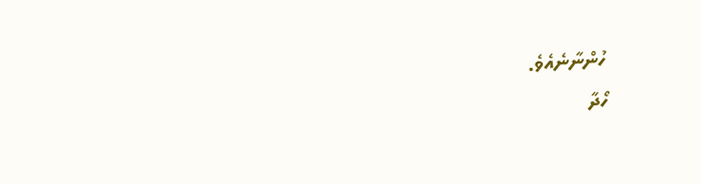ހުންނާނެއެވެ.
ހޯދާ